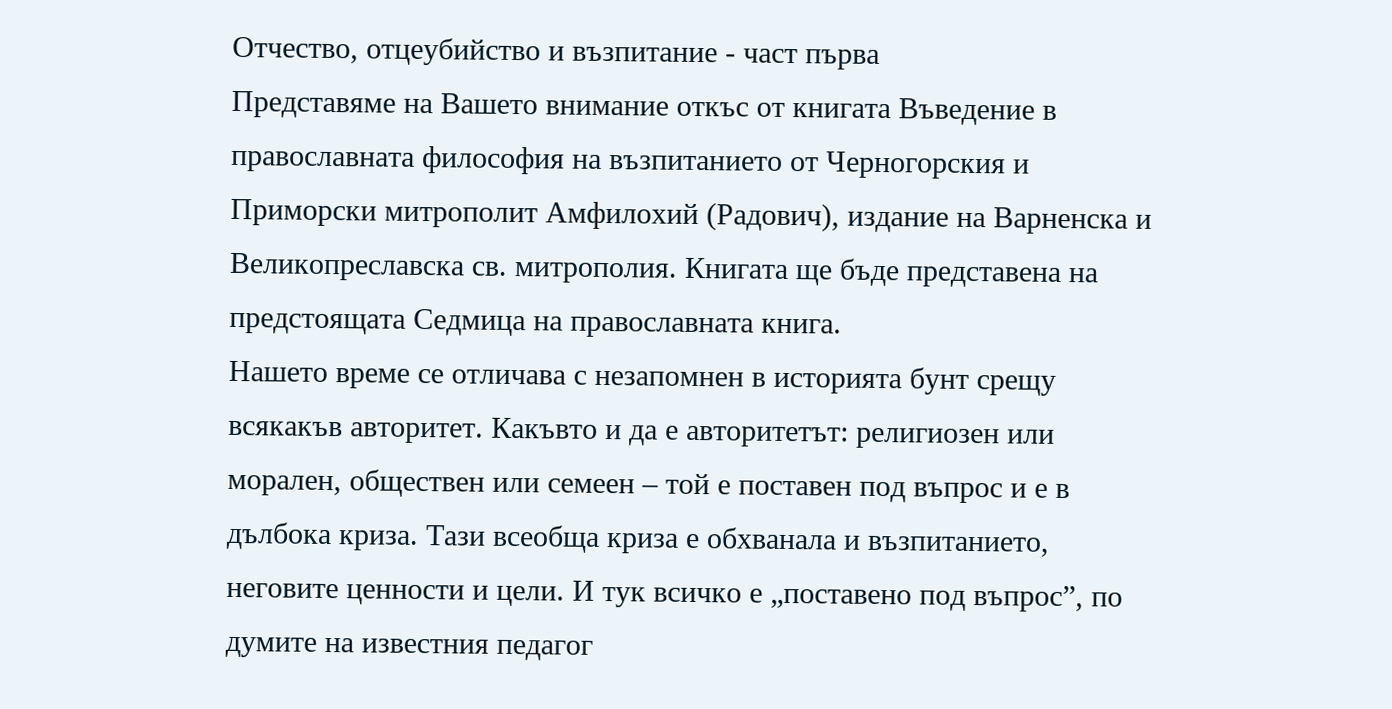Отчество, отцеубийство и възпитание - част първа
Представяме на Вашето внимание откъс от книгата Въведение в православната философия на възпитанието от Черногорския и Приморски митрополит Амфилохий (Радович), издание на Варненска и Великопреславска св. митрополия. Книгата ще бъде представена на предстоящата Седмица на православната книга.
Нашето време се отличава с незапомнен в историята бунт срещу всякакъв авторитет. Какъвто и да е авторитетът: религиозен или морален, обществен или семеен – той е поставен под въпрос и е в дълбока криза. Тази всеобща криза е обхванала и възпитанието, неговите ценности и цели. И тук всичко е „поставено под въпрос”, по думите на известния педагог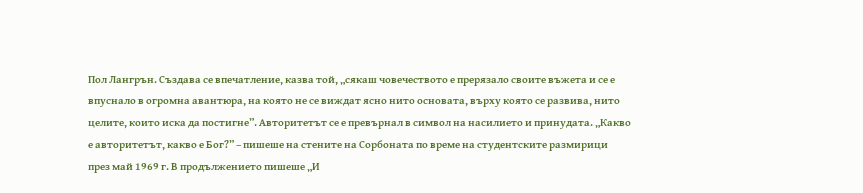Пол Лангрън. Създава се впечатление, казва той, „сякаш човечеството е прерязало своите въжета и се е впуснало в огромна авантюра, на която не се виждат ясно нито основата, върху която се развива, нито целите, които иска да постигне”. Авторитетът се е превърнал в символ на насилието и принудата. „Какво е авторитетът, какво е Бог?” – пишеше на стените на Сорбоната по време на студентските размирици през май 1969 г. В продължението пишеше „И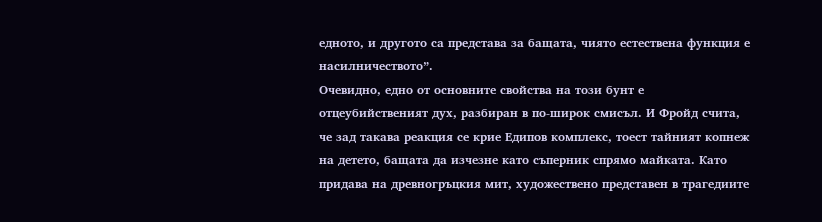едното, и другото са представа за бащата, чиято естествена функция е насилничеството”.
Очевидно, едно от основните свойства на този бунт е отцеубийственият дух, разбиран в по-широк смисъл. И Фройд счита, че зад такава реакция се крие Едипов комплекс, тоест тайният копнеж на детето, бащата да изчезне като съперник спрямо майката. Като придава на древногръцкия мит, художествено представен в трагедиите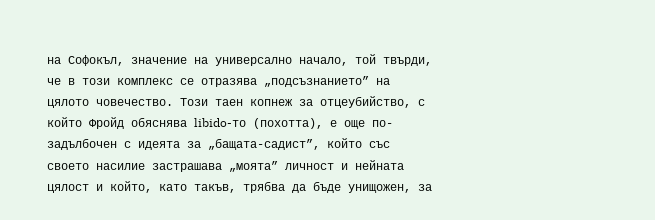на Софокъл, значение на универсално начало, той твърди, че в този комплекс се отразява „подсъзнанието” на цялото човечество. Този таен копнеж за отцеубийство, с който Фройд обяснява libido-то (похотта), е още по-задълбочен с идеята за „бащата-садист”, който със своето насилие застрашава „моята” личност и нейнaта цялост и който, като такъв, трябва да бъде унищожен, за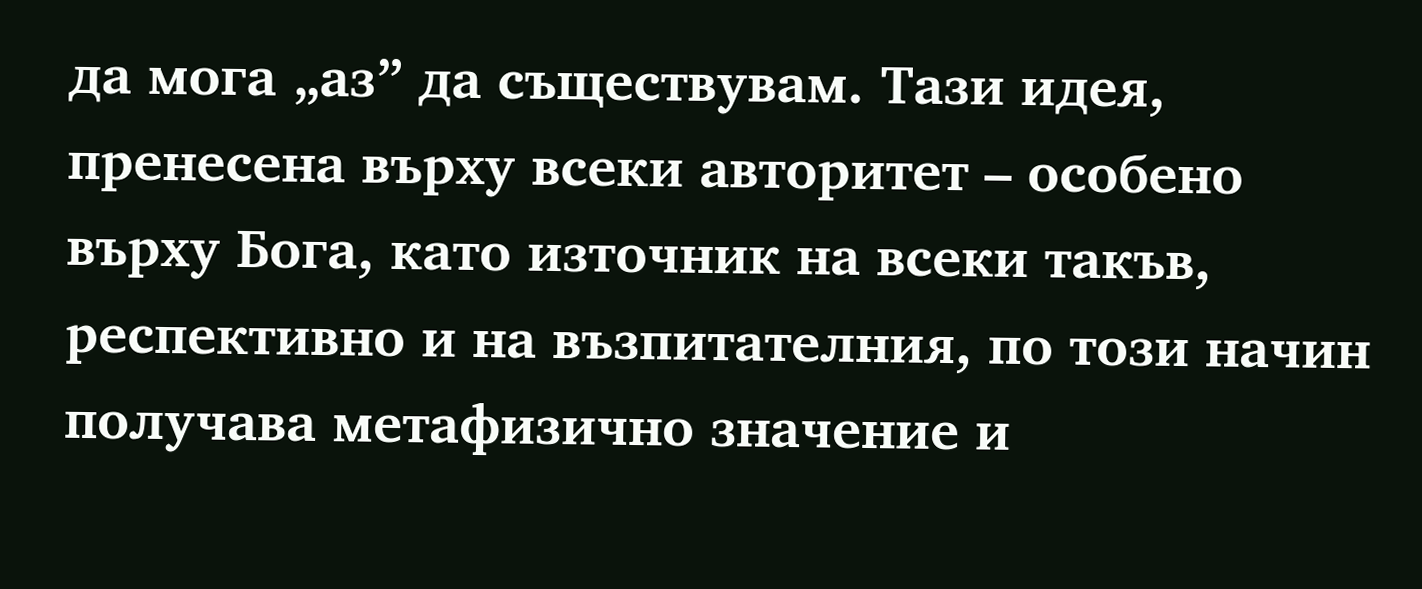да мога „аз” да съществувам. Тази идея, пренесена върху всеки авторитет – особено върху Бога, като източник на всеки такъв, респективно и на възпитателния, по този начин получава метафизично значение и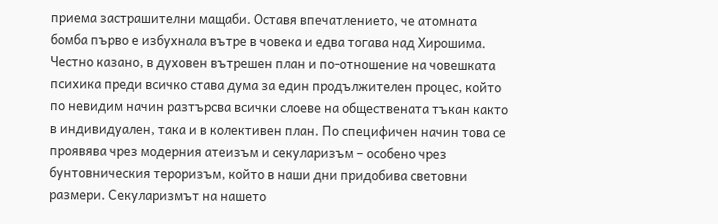приема застрашителни мащаби. Оставя впечатлението, че атомната бомба първо е избухнала вътре в човека и едва тогава над Хирошима. Честно казано, в духовен вътрешен план и по-отношение на човешката психика преди всичко става дума за един продължителен процес, който по невидим начин разтърсва всички слоеве на обществената тъкан както в индивидуален, така и в колективен план. По специфичен начин това се проявява чрез модерния атеизъм и секуларизъм – особено чрез бунтовническия тероризъм, който в наши дни придобива световни размери. Секуларизмът на нашето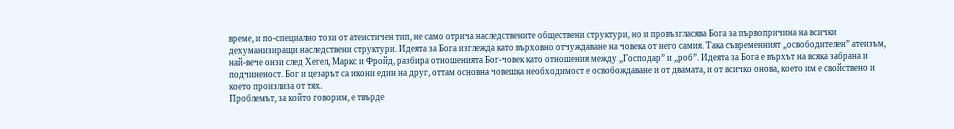време, и по-специално този от атеистичен тип, не само отрича наследствените обществени структури, но и провъзгласява Бога за първопричина на всички дехуманизиращи наследствени структури. Идеята за Бога изглежда като върховно отчуждаване на човека от него самия. Така съвременният „освободителен” атеизъм, най-вече онзи след Хегел, Маркс и Фройд, разбира отношенията Бог-човек като отношения между „Господар” и „роб”. Идеята за Бога е върхът на всяка забрана и подчиненост. Бог и цезарът са икони един на друг, оттам основна човешка необходимост е освобождаване и от двамата, и от всичко онова, което им е свойствено и което произлиза от тях.
Проблемът, за който говорим, е твърде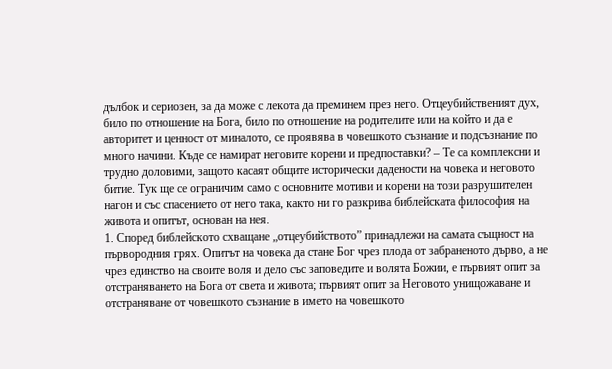дълбок и сериозен, за да може с лекота да преминем през него. Отцеубийственият дух, било по отношение на Бога, било по отношение на родителите или на който и да е авторитет и ценност от миналото, се проявява в човешкото съзнание и подсъзнание по много начини. Къде се намират неговите корени и предпоставки? – Те са комплексни и трудно доловими, защото касаят общите исторически дадености на човека и неговото битие. Тук ще се ограничим само с основните мотиви и корени на този разрушителен нагон и със спасението от него така, както ни го разкрива библейската философия на живота и опитът, основан на нея.
1. Според библейското схващане „отцеубийството” принадлежи на самата същност на първородния грях. Опитът на човека да стане Бог чрез плода от забраненото дърво, а не чрез единство на своите воля и дело със заповедите и волята Божии, е първият опит за отстраняването на Бога от света и живота; първият опит за Неговото унищожаване и отстраняване от човешкото съзнание в името на човешкото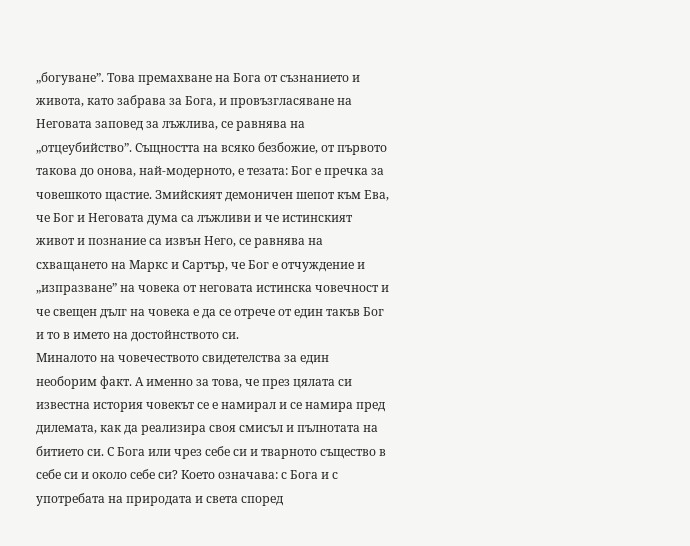„богуване”. Това премахване на Бога от съзнанието и живота, като забрава за Бога, и провъзгласяване на Неговата заповед за лъжлива, се равнява на „отцеубийство”. Същността на всяко безбожие, от първото такова до онова, най-модерното, е тезата: Бог е пречка за човешкото щастие. Змийският демоничен шепот към Ева, че Бог и Неговата дума са лъжливи и че истинският живот и познание са извън Него, се равнява на схващането на Маркс и Сартър, че Бог е отчуждение и „изпразване” на човека от неговата истинска човечност и че свещен дълг на човека е да се отрече от един такъв Бог и то в името на достойнството си.
Миналото на човечеството свидетелства за един необорим факт. А именно за това, че през цялата си известна история човекът се е намирал и се намира пред дилемата, как да реализира своя смисъл и пълнотата на битието си. С Бога или чрез себе си и тварното същество в себе си и около себе си? Което означава: с Бога и с употребата на природата и света според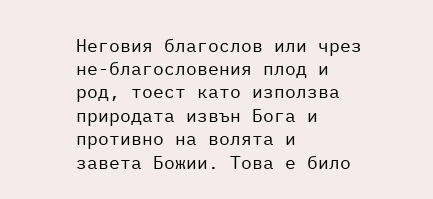Неговия благослов или чрез не-благословения плод и род, тоест като използва природата извън Бога и противно на волята и завета Божии. Това е било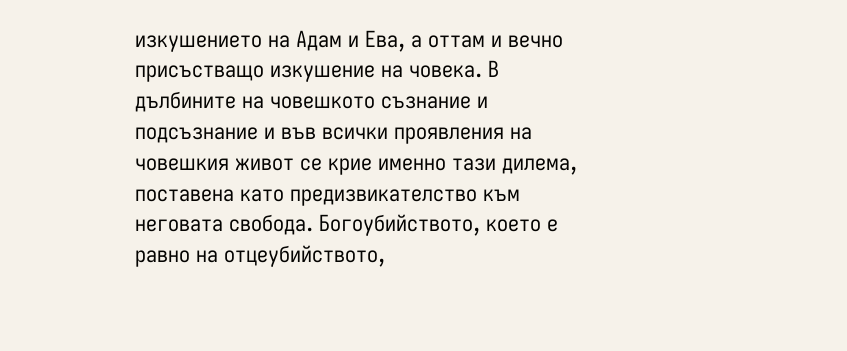изкушението на Адам и Ева, а оттам и вечно присъстващо изкушение на човека. В дълбините на човешкото съзнание и подсъзнание и във всички проявления на човешкия живот се крие именно тази дилема, поставена като предизвикателство към неговата свобода. Богоубийството, което е равно на отцеубийството,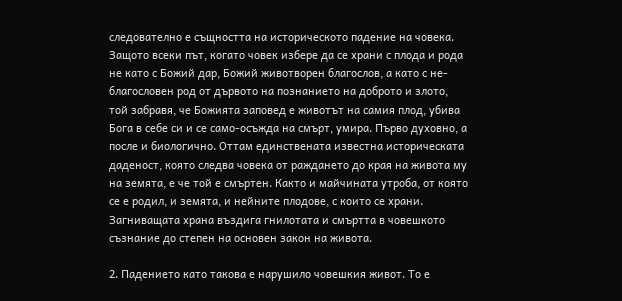следователно е същността на историческото падение на човека. Защото всеки път, когато човек избере да се храни с плода и рода не като с Божий дар, Божий животворен благослов, а като с не-благословен род от дървото на познанието на доброто и злото, той забравя, че Божията заповед е животът на самия плод, убива Бога в себе си и се само-осъжда на смърт, умира. Първо духовно, а после и биологично. Оттам единствената известна историческата даденост, която следва човека от раждането до края на живота му на земята, е че той е смъртен. Както и майчината утроба, от която се е родил, и земята, и нейните плодове, с които се храни. Загниващата храна въздига гнилотата и смъртта в човешкото съзнание до степен на основен закон на живота.

2. Падението като такова е нарушило човешкия живот. То е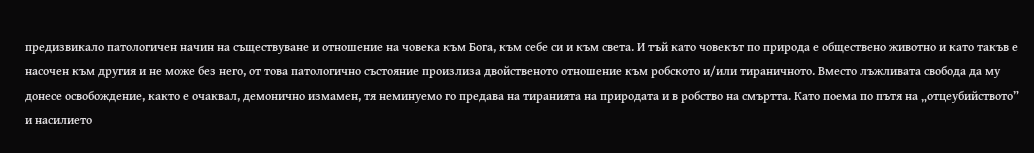предизвикало патологичен начин на съществуване и отношение на човека към Бога, към себе си и към света. И тъй като човекът по природа е обществено животно и като такъв е насочен към другия и не може без него, от това патологично състояние произлиза двойственото отношение към робското и/или тираничното. Вместо лъжливата свобода да му донесе освобождение, както е очаквал, демонично измамен, тя неминуемо го предава на тиранията на природата и в робство на смъртта. Като поема по пътя на „отцеубийството” и насилието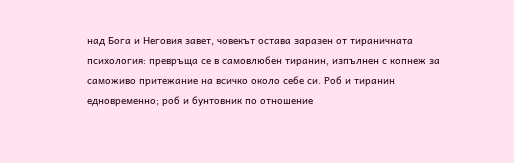над Бога и Неговия завет, човекът остава заразен от тираничната психология: превръща се в самовлюбен тиранин, изпълнен с копнеж за саможиво притежание на всичко около себе си. Роб и тиранин едновременно; роб и бунтовник по отношение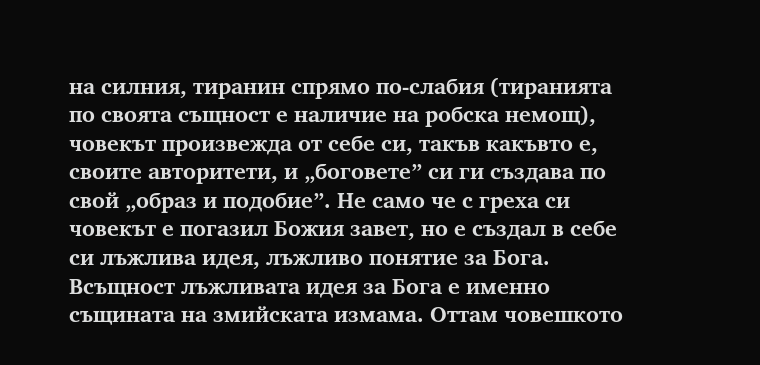на силния, тиранин спрямо по-слабия (тиранията по своята същност е наличие на робска немощ), човекът произвежда от себе си, такъв какъвто е, своите авторитети, и „боговете” си ги създава по свой „образ и подобие”. Не само че с греха си човекът е погазил Божия завет, но е създал в себе си лъжлива идея, лъжливо понятие за Бога. Всъщност лъжливата идея за Бога е именно същината на змийската измама. Оттам човешкото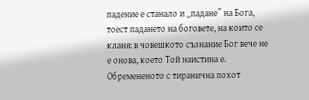падение е станало и „падане” на Бога, тоест падането на боговете, на които се кланя: в човешкото съзнание Бог вече не е онова, което Той наистина е. Обремененото с тиранична похот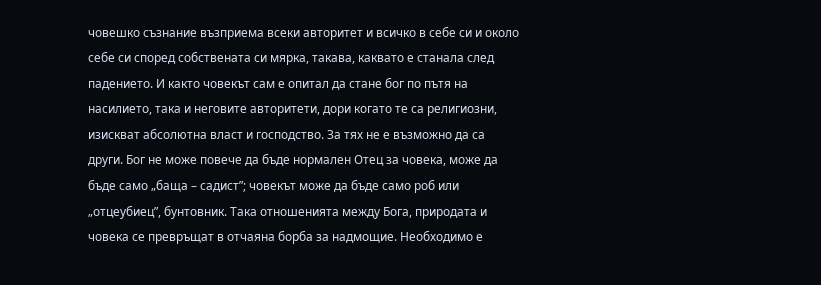човешко съзнание възприема всеки авторитет и всичко в себе си и около себе си според собствената си мярка, такава, каквато е станала след падението. И както човекът сам е опитал да стане бог по пътя на насилието, така и неговите авторитети, дори когато те са религиозни, изискват абсолютна власт и господство. За тях не е възможно да са други. Бог не може повече да бъде нормален Отец за човека, може да бъде само „баща – садист”; човекът може да бъде само роб или „отцеубиец”, бунтовник. Така отношенията между Бога, природата и човека се превръщат в отчаяна борба за надмощие. Необходимо е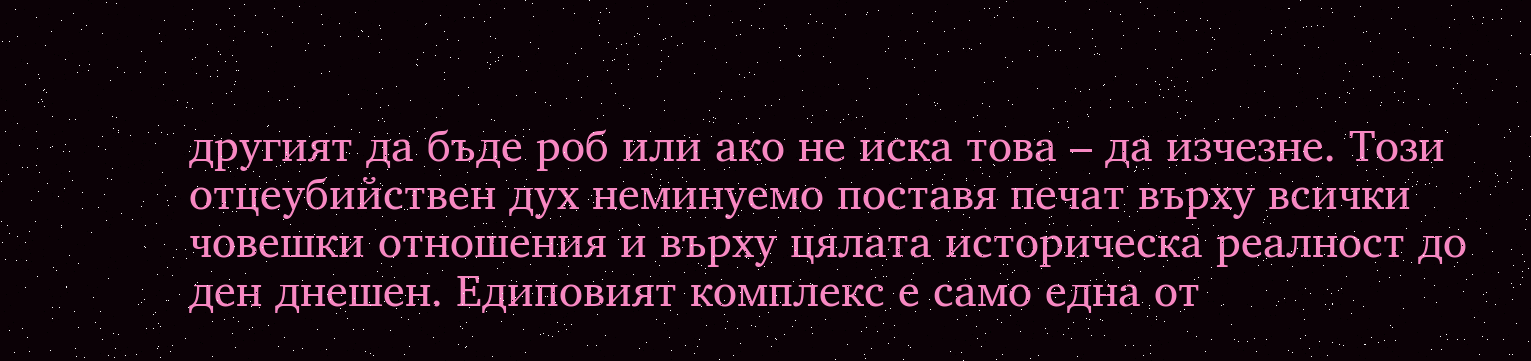другият да бъде роб или ако не иска това – да изчезне. Този отцеубийствен дух неминуемо поставя печат върху всички човешки отношения и върху цялата историческа реалност до ден днешен. Едиповият комплекс е само една от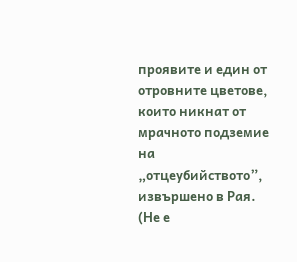проявите и един от отровните цветове, които никнат от мрачното подземие на „отцеубийството”, извършено в Рая. (Не е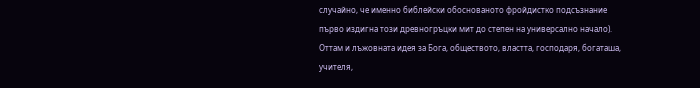случайно, че именно библейски обоснованото фройдистко подсъзнание първо издигна този древногръцки мит до степен на универсално начало). Оттам и лъжовната идея за Бога, обществото, властта, господаря, богаташа, учителя,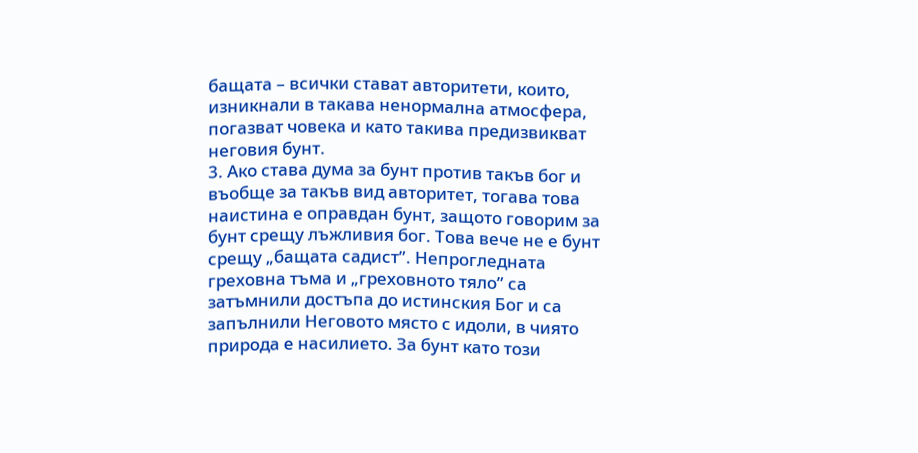бащата – всички стават авторитети, които, изникнали в такава ненормална атмосфера, погазват човека и като такива предизвикват неговия бунт.
3. Ако става дума за бунт против такъв бог и въобще за такъв вид авторитет, тогава това наистина е оправдан бунт, защото говорим за бунт срещу лъжливия бог. Това вече не е бунт срещу „бащата садист”. Непрогледната греховна тъма и „греховното тяло” са затъмнили достъпа до истинския Бог и са запълнили Неговото място с идоли, в чиято природа е насилието. За бунт като този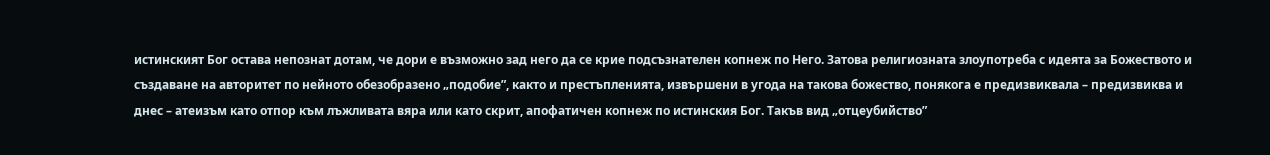истинският Бог остава непознат дотам, че дори е възможно зад него да се крие подсъзнателен копнеж по Него. Затова религиозната злоупотреба с идеята за Божеството и създаване на авторитет по нейното обезобразено „подобие”, както и престъпленията, извършени в угода на такова божество, понякога е предизвиквала – предизвиква и днес – атеизъм като отпор към лъжливата вяра или като скрит, апофатичен копнеж по истинския Бог. Такъв вид „отцеубийство”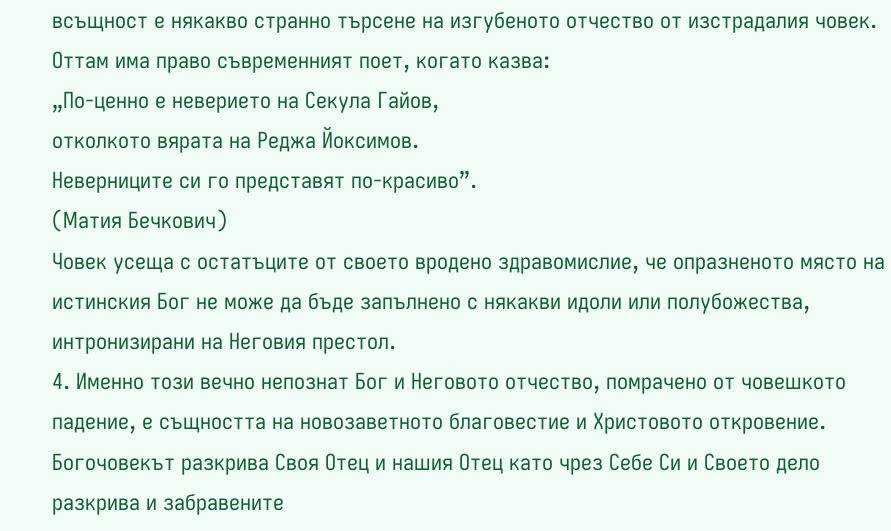всъщност е някакво странно търсене на изгубеното отчество от изстрадалия човек. Оттам има право съвременният поет, когато казва:
„По-ценно е неверието на Секула Гайов,
отколкото вярата на Реджа Йоксимов.
Неверниците си го представят по-красиво”.
(Матия Бечкович)
Човек усеща с остатъците от своето вродено здравомислие, че опразненото място на истинския Бог не може да бъде запълнено с някакви идоли или полубожества, интронизирани на Неговия престол.
4. Именно този вечно непознат Бог и Неговото отчество, помрачено от човешкото падение, е същността на новозаветното благовестие и Христовото откровение. Богочовекът разкрива Своя Отец и нашия Отец като чрез Себе Си и Своето дело разкрива и забравените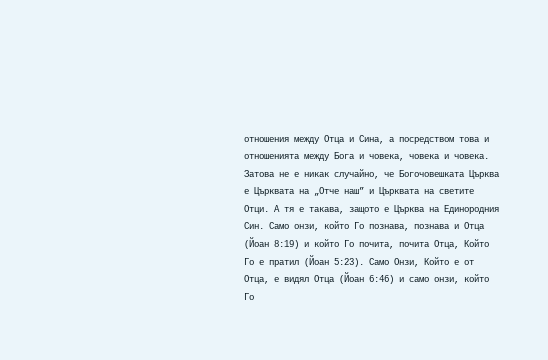отношения между Отца и Сина, а посредством това и отношенията между Бога и човека, човека и човека. Затова не е никак случайно, че Богочовешката Църква е Църквата на „Отче наш” и Църквата на светите Отци. А тя е такава, защото е Църква на Единородния Син. Само онзи, който Го познава, познава и Отца (Йоан 8:19) и който Го почита, почита Отца, Който Го е пратил (Йоан 5:23). Само Онзи, Който е от Отца, е видял Отца (Йоан 6:46) и само онзи, който Го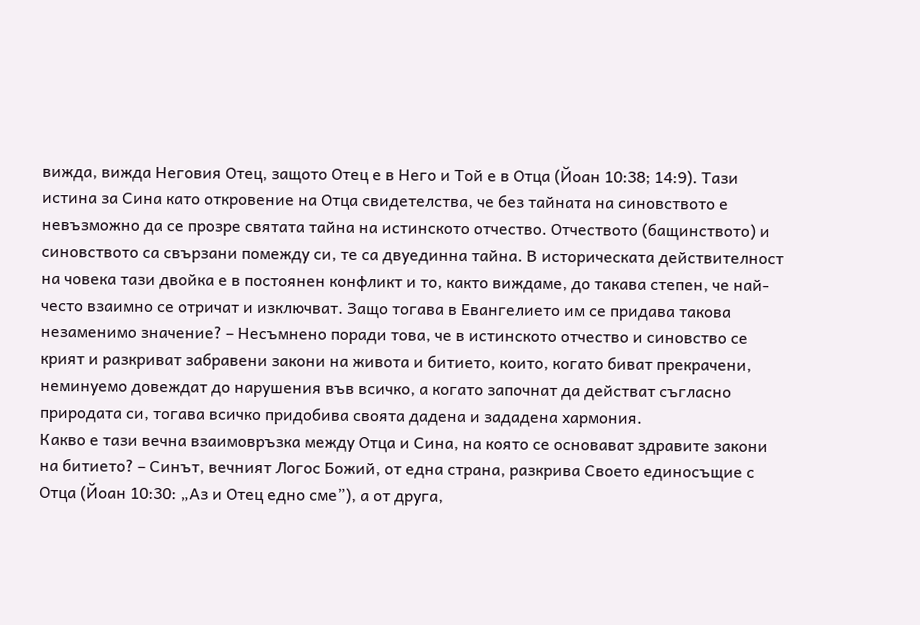вижда, вижда Неговия Отец, защото Отец е в Него и Той е в Отца (Йоан 10:38; 14:9). Тази истина за Сина като откровение на Отца свидетелства, че без тайната на синовството е невъзможно да се прозре святата тайна на истинското отчество. Отчеството (бащинството) и синовството са свързани помежду си, те са двуединна тайна. В историческата действителност на човека тази двойка е в постоянен конфликт и то, както виждаме, до такава степен, че най-често взаимно се отричат и изключват. Защо тогава в Евангелието им се придава такова незаменимо значение? – Несъмнено поради това, че в истинското отчество и синовство се крият и разкриват забравени закони на живота и битието, които, когато биват прекрачени, неминуемо довеждат до нарушения във всичко, а когато започнат да действат съгласно природата си, тогава всичко придобива своята дадена и зададена хармония.
Какво е тази вечна взаимовръзка между Отца и Сина, на която се основават здравите закони на битието? – Синът, вечният Логос Божий, от една страна, разкрива Своето единосъщие с Отца (Йоан 10:30: „Аз и Отец едно сме”), а от друга,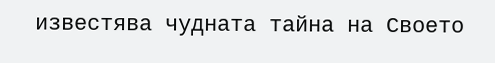известява чудната тайна на Своето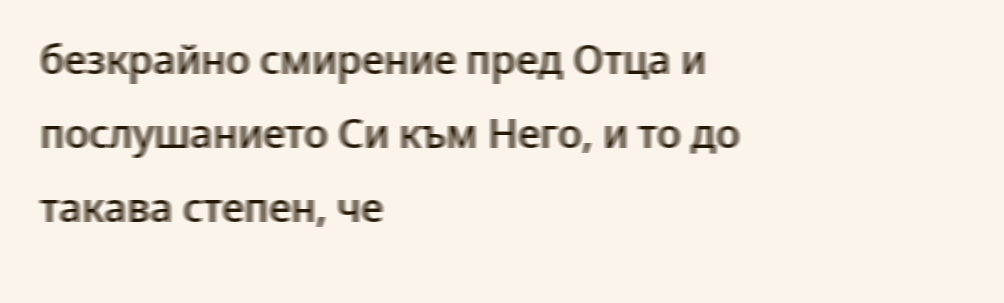безкрайно смирение пред Отца и послушанието Си към Него, и то до такава степен, че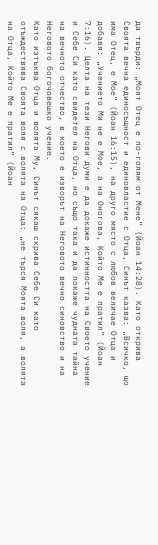да твърди: „Моят Отец е по-голям от Мене” (Йоан 14:28). Като открива Своята вечна единосъщност и единовластие с Отца, Синът казва: „Всичко, що има Отец, е Мое” (Йоан 16:15), на друго място с любов величае Отца и добавя: „Учението Ми не е Мое, а на Оногова, Който Ме е пратил” (Йоан 7:16). Целта на тези Негови думи е да докаже истинността на Своето учение и Себе Си като свидетел на Отца, но също така и да покаже чудната тайна на вечното отчество, в което е изворът на Неговото вечно синовство и на Неговото богочовешко учение.
Като изтъква Отца и волята Му, Синът сякаш скрива Себе Си като отъждествява Своята воля с волята на Отца: „не търся Моята воля, а волята на Отца, Който Ме е пратил” (Йоан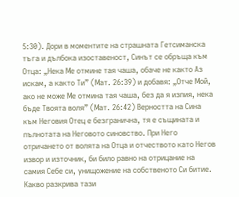5:30). Дори в моментите на страшната Гетсиманска тъга и дълбока изоставеност, Синът се обръща към Отца: „Нека Ме отмине тая чаша, обаче не както Аз искам, а както Ти” (Мат. 26:39) и добавя: „Отче Мой, ако не може Ме отмина тая чаша, без да я изпия, нека бъде Твоята воля” (Мат. 26:42) Верността на Сина към Неговия Отец е безгранична, тя е същината и пълнотата на Неговото синовство. При Него отричането от волята на Отца и отчеството като Негов извор и източник, би било равно на отрицание на самия Себе си, унищожение на собственото Си битие.
Какво разкрива тази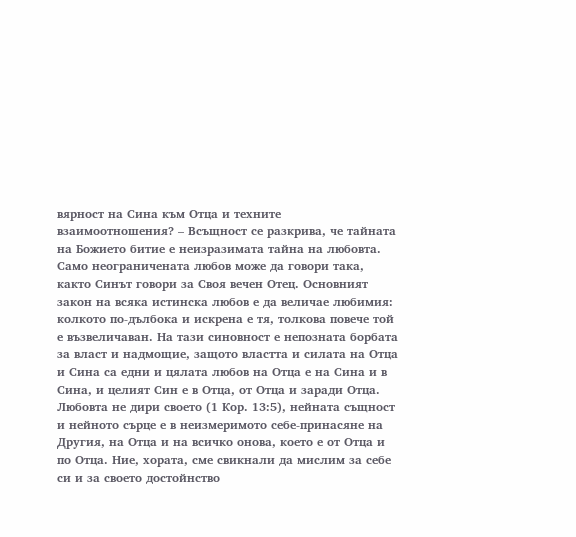вярност на Сина към Отца и техните взаимоотношения? – Всъщност се разкрива, че тайната на Божието битие е неизразимата тайна на любовта. Само неограничената любов може да говори така, както Синът говори за Своя вечен Отец. Основният закон на всяка истинска любов е да величае любимия: колкото по-дълбока и искрена е тя, толкова повече той е възвеличаван. На тази синовност е непозната борбата за власт и надмощие, защото властта и силата на Отца и Сина са едни и цялата любов на Отца е на Сина и в Сина, и целият Син е в Отца, от Отца и заради Отца. Любовта не дири своето (1 Кор. 13:5), нейната същност и нейното сърце е в неизмеримото себе-принасяне на Другия, на Отца и на всичко онова, което е от Отца и по Отца. Ние, хората, сме свикнали да мислим за себе си и за своето достойнство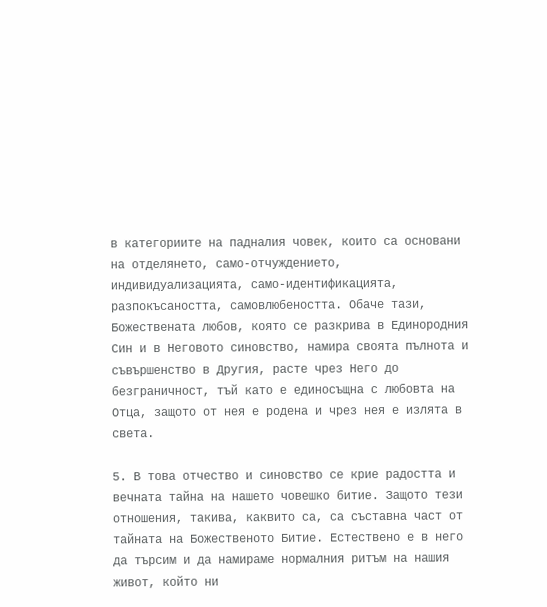в категориите на падналия човек, които са основани на отделянето, само-отчуждението, индивидуализацията, само-идентификацията, разпокъсаността, самовлюбеността. Обаче тази, Божествената любов, която се разкрива в Единородния Син и в Неговото синовство, намира своята пълнота и съвършенство в Другия, расте чрез Него до безграничност, тъй като е единосъщна с любовта на Отца, защото от нея е родена и чрез нея е излята в света.

5. В това отчество и синовство се крие радостта и вечната тайна на нашето човешко битие. Защото тези отношения, такива, каквито са, са съставна част от тайната на Божественото Битие. Естествено е в него да търсим и да намираме нормалния ритъм на нашия живот, който ни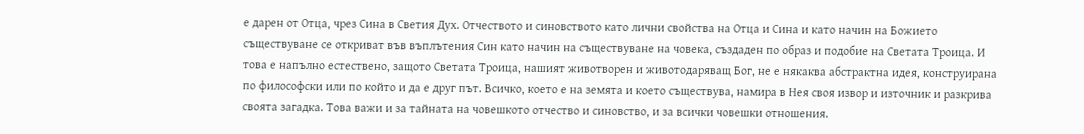е дарен от Отца, чрез Сина в Светия Дух. Отчеството и синовството като лични свойства на Отца и Сина и като начин на Божието съществуване се откриват във въплътения Син като начин на съществуване на човека, създаден по образ и подобие на Светата Троица. И това е напълно естествено, защото Светата Троица, нашият животворен и животодаряващ Бог, не е някаква абстрактна идея, конструирана по философски или по който и да е друг път. Всичко, което е на земята и което съществува, намира в Нея своя извор и източник и разкрива своята загадка. Това важи и за тайната на човешкото отчество и синовство, и за всички човешки отношения.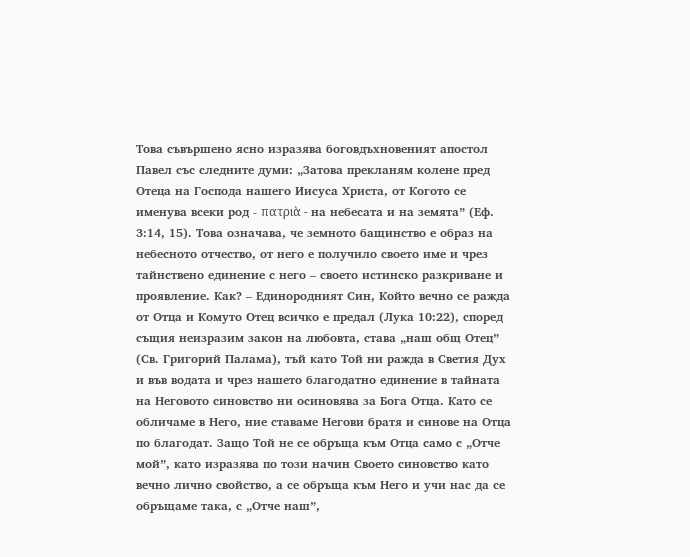Това съвършено ясно изразява боговдъхновеният апостол Павел със следните думи: „Затова прекланям колене пред Отеца на Господа нашего Иисуса Христа, от Когото се именува всеки род - πατριὰ - на небесата и на земята” (Еф. 3:14, 15). Това означава, че земното бащинство е образ на небесното отчество, от него е получило своето име и чрез тайнствено единение с него – своето истинско разкриване и проявление. Как? – Единородният Син, Който вечно се ражда от Отца и Комуто Отец всичко е предал (Лука 10:22), според същия неизразим закон на любовта, става „наш общ Отец” (Св. Григорий Палама), тъй като Той ни ражда в Светия Дух и във водата и чрез нашето благодатно единение в тайната на Неговото синовство ни осиновява за Бога Отца. Като се обличаме в Него, ние ставаме Негови братя и синове на Отца по благодат. Защо Той не се обръща към Отца само с „Отче мой”, като изразява по този начин Своето синовство като вечно лично свойство, а се обръща към Него и учи нас да се обръщаме така, с „Отче наш”,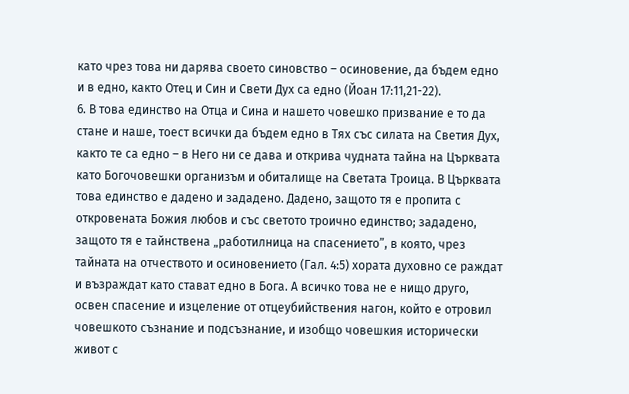като чрез това ни дарява своето синовство – осиновение, да бъдем едно и в едно, както Отец и Син и Свети Дух са едно (Йоан 17:11,21-22).
6. В това единство на Отца и Сина и нашето човешко призвание е то да стане и наше, тоест всички да бъдем едно в Тях със силата на Светия Дух, както те са едно – в Него ни се дава и открива чудната тайна на Църквата като Богочовешки организъм и обиталище на Светата Троица. В Църквата това единство е дадено и зададено. Дадено, защото тя е пропита с откровената Божия любов и със светото троично единство; зададено, защото тя е тайнствена „работилница на спасението”, в която, чрез тайната на отчеството и осиновението (Гал. 4:5) хората духовно се раждат и възраждат като стават едно в Бога. А всичко това не е нищо друго, освен спасение и изцеление от отцеубийствения нагон, който е отровил човешкото съзнание и подсъзнание, и изобщо човешкия исторически живот с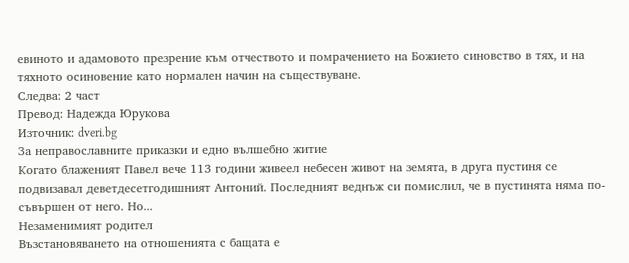евиното и адамовото презрение към отчеството и помрачението на Божието синовство в тях, и на тяхното осиновение като нормален начин на съществуване.
Следва: 2 част
Превод: Надежда Юрукова
Източник: dveri.bg
За неправославните приказки и едно вълшебно житие
Когато блаженият Павел вече 113 години живеел небесен живот на земята, в друга пустиня се подвизавал деветдесетгодишният Антоний. Последният веднъж си помислил, че в пустинята няма по-съвършен от него. Но...
Незаменимият родител
Възстановяването на отношенията с бащата е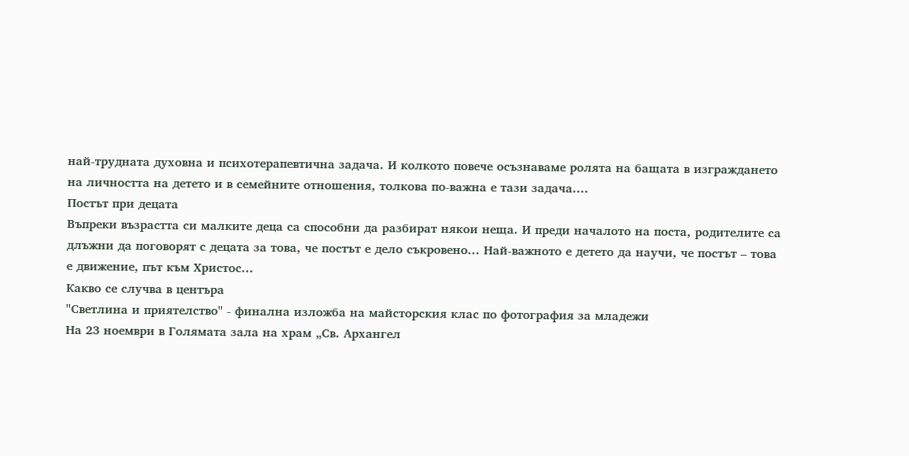най-трудната духовна и психотерапевтична задача. И колкото повече осъзнаваме ролята на бащата в изграждането на личността на детето и в семейните отношения, толкова по-важна е тази задача....
Постът при децата
Въпреки възрастта си малките деца са способни да разбират някои неща. И преди началото на поста, родителите са длъжни да поговорят с децата за това, че постът е дело съкровено... Най-важното е детето да научи, че постът – това е движение, път към Христос...
Какво се случва в центъра
"Светлина и приятелство" - финална изложба на майсторския клас по фотография за младежи
На 23 ноември в Голямата зала на храм „Св. Архангел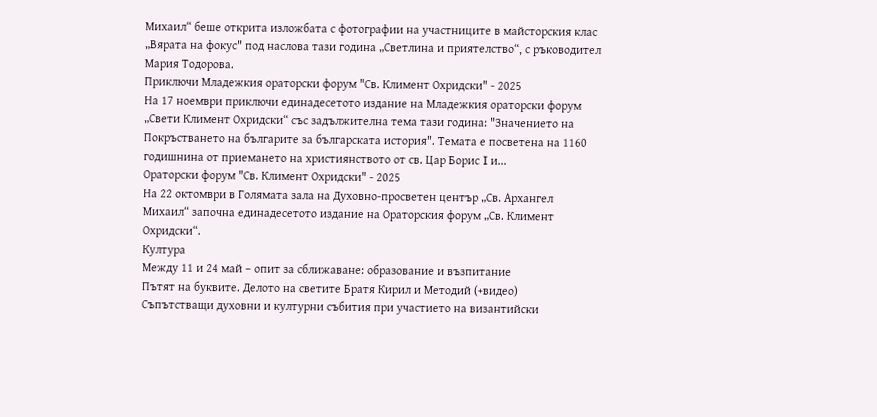Михаил“ беше открита изложбата с фотографии на участниците в майсторския клас „Вярата на фокус" под наслова тази година „Светлина и приятелство“, с ръководител Мария Тодорова.
Приключи Младежкия ораторски форум "Св. Климент Охридски" - 2025
На 17 ноември приключи единадесетото издание на Младежкия ораторски форум „Свети Климент Охридски“ със задължителна тема тази година: "Значението на Покръстването на българите за българската история". Темата е посветена на 1160 годишнина от приемането на християнството от св. Цар Борис I и...
Ораторски форум "Св. Климент Охридски" - 2025
На 22 октомври в Голямата зала на Духовно-просветен център „Св. Архангел Михаил“ започна единадесетото издание на Ораторския форум „Св. Климент Охридски“.
Култура
Между 11 и 24 май – опит за сближаване: образование и възпитание
Пътят на буквите. Делото на светите Братя Кирил и Методий (+видео)
Съпътстващи духовни и културни събития при участието на византийски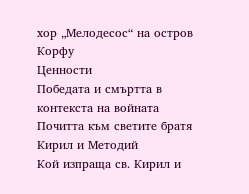хор „Мелодесос“ на остров Корфу
Ценности
Победата и смъртта в контекста на войната
Почитта към светите братя Кирил и Методий
Кой изпраща св. Кирил и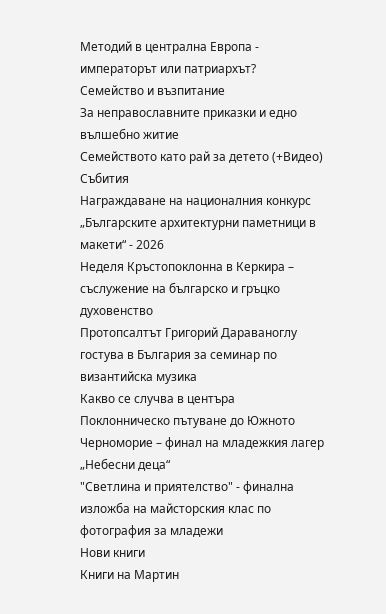Методий в централна Европа - императорът или патриархът?
Семейство и възпитание
За неправославните приказки и едно вълшебно житие
Семейството като рай за детето (+Видео)
Събития
Награждаване на националния конкурс „Българските архитектурни паметници в макети“ - 2026
Неделя Кръстопоклонна в Керкира – съслужение на българско и гръцко духовенство
Протопсалтът Григорий Дараваноглу гостува в България за семинар по византийска музика
Какво се случва в центъра
Поклонническо пътуване до Южното Черноморие – финал на младежкия лагер „Небесни деца“
"Светлина и приятелство" - финална изложба на майсторския клас по фотография за младежи
Нови книги
Книги на Мартин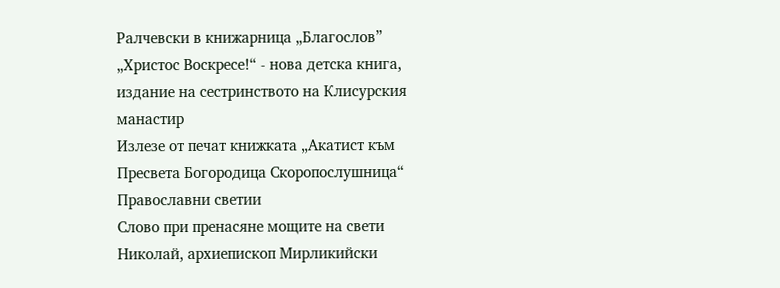Ралчевски в книжарница „Благослов”
„Христос Воскресе!“ - нова детска книга, издание на сестринството на Клисурския манастир
Излезе от печат книжката „Акатист към Пресвета Богородица Скоропослушница“
Православни светии
Слово при пренасяне мощите на свети Николай, архиепископ Мирликийски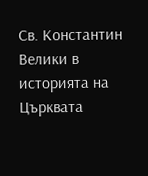Св. Константин Велики в историята на Църквата